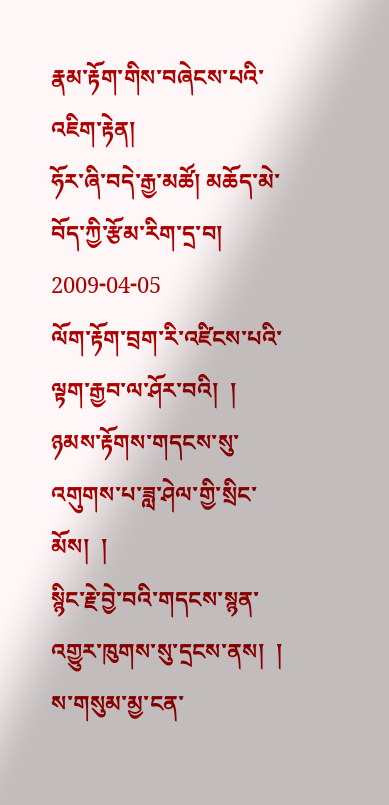རྣམ་རྟོག་གིས་བཞེངས་པའི་འཇིག་རྟེན།
ཧོར་ཞི་བདེ་རྒྱ་མཚོ། མཆོད་མེ་བོད་ཀྱི་རྩོམ་རིག་དྲ་བ། 2009-04-05
ལོག་རྟོག་བྲག་རི་འཛིངས་པའི་ལྟག་རྒྱབ་ལ་ཤོར་བའི།  །
ཉམས་རྟོགས་གདངས་སུ་འགུགས་པ་ཟླ་ཤེལ་གྱི་སྲིང་མོས།  །
སྙིང་རྗེ་བྱེ་བའི་གདངས་སྙན་འགྱུར་ཁུགས་སུ་དྲངས་ནས།  །
ས་གསུམ་མྱ་ངན་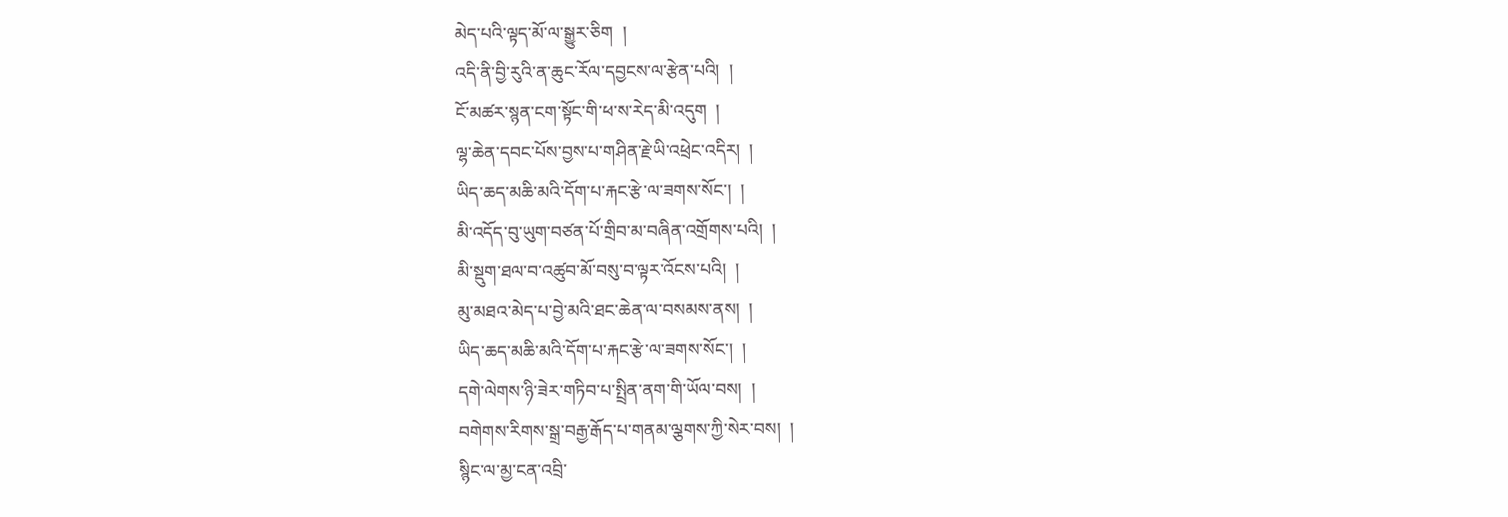མེད་པའི་ལྟད་མོ་ལ་སྒྱུར་ཅིག  །
འདི་ནི་བྱི་རུའི་ན་ཆུང་རོལ་དབྱངས་ལ་རྩེན་པའི།  །
ངོ་མཚར་སྙན་ངག་སྟོང་གི་ཕ་ས་རེད་མི་འདུག  །
ལྷ་ཆེན་དབང་པོས་བྱས་པ་གཤིན་རྗེ་ཡི་འཕྲེང་འདིར།  །
ཡིད་ཆད་མཆི་མའི་དོག་པ་རྐང་རྩེ་ལ་ཟགས་སོང་།  །
མི་འདོད་བུ་ཡུག་བཙན་པོ་གྲིབ་མ་བཞིན་འགྲོགས་པའི།  །
མི་སྡུག་ཐལ་བ་འཚུབ་མོ་བསུ་བ་ལྟར་འོངས་པའི།  །
མུ་མཐའ་མེད་པ་བྱེ་མའི་ཐང་ཆེན་ལ་བསམས་ནས།  །
ཡིད་ཆད་མཆི་མའི་དོག་པ་རྐང་རྩེ་ལ་ཟགས་སོང་།  །
དགེ་ལེགས་ཉི་ཟེར་གཏིབ་པ་སྤྲིན་ནག་གི་ཡོལ་བས།  །
བགེགས་རིགས་སྒྲ་བརྒྱ་རྒོད་པ་གནམ་ལྕགས་ཀྱི་སེར་བས།  །
སྙིང་ལ་མྱ་ངན་འབྲི་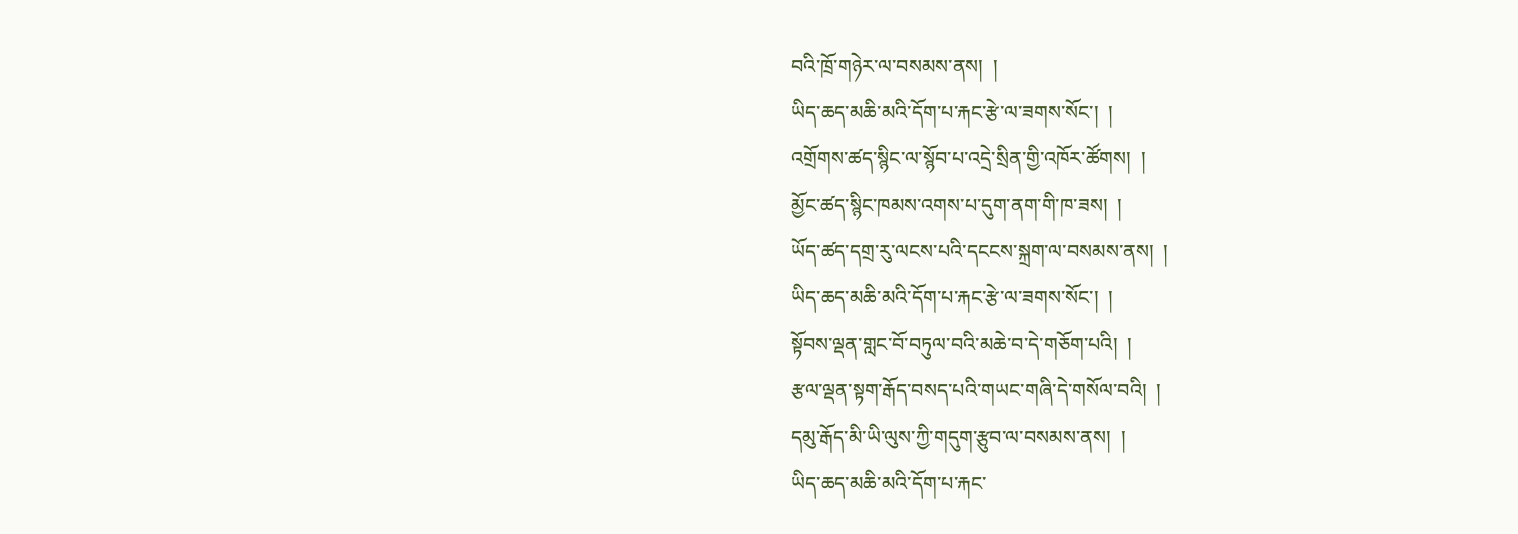བའི་ཁྲོ་གཉེར་ལ་བསམས་ནས།  །
ཡིད་ཆད་མཆི་མའི་དོག་པ་རྐང་རྩེ་ལ་ཟགས་སོང་།  །
འགྲོགས་ཚད་སྙིང་ལ་སྙོབ་པ་འདྲེ་སྲིན་གྱི་འཁོར་ཚོགས།  །
མྱོང་ཚད་སྙིང་ཁམས་འགས་པ་དུག་ནག་གི་ཁ་ཟས།  །
ཡོད་ཚད་དགྲ་རུ་ལངས་པའི་དངངས་སྐྲག་ལ་བསམས་ནས།  །
ཡིད་ཆད་མཆི་མའི་དོག་པ་རྐང་རྩེ་ལ་ཟགས་སོང་།  །
སྟོབས་ལྡན་གླང་བོ་བཏུལ་བའི་མཆེ་བ་དེ་གཅོག་པའི།  །
རྩལ་ལྡན་སྟག་རྒོད་བསད་པའི་གཡང་གཞི་དེ་གསོལ་བའི།  །
དམུ་རྒོད་མི་ཡི་ལུས་ཀྱི་གདུག་རྩུབ་ལ་བསམས་ནས།  །
ཡིད་ཆད་མཆི་མའི་དོག་པ་རྐང་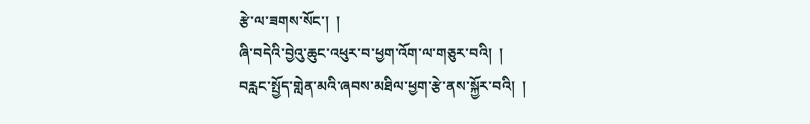རྩེ་ལ་ཟགས་སོང་།  །
ཞི་བདེའི་བྱེའུ་ཆུང་འཕུར་བ་ཕྱག་འོག་ལ་གཅུར་བའི།  །
བརླང་སྤྱོད་གླེན་མའི་ཞབས་མཐིལ་ཕྱག་རྩེ་ནས་སྐྱོར་བའི།  །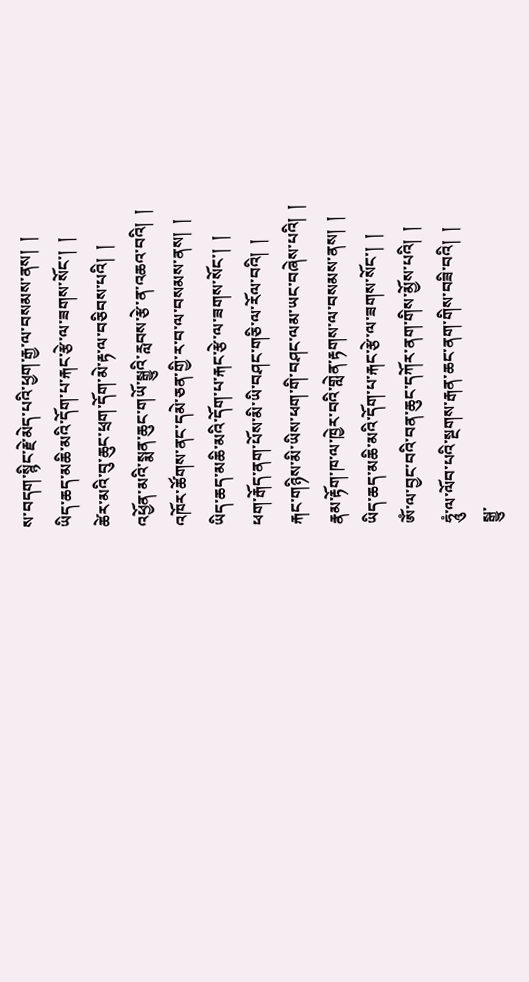ས་བདག་སྙིང་རྗེ་མེད་པའི་ཕྱག་རྒྱ་ལ་བསམས་ནས།  །
ཡིད་ཆད་མཆི་མའི་དོག་པ་རྐང་རྩེ་ལ་ཟགས་སོང་།  །
ཚེར་མའི་བུ་ཆུང་ཕྲག་དོག་མེ་རྟ་ལ་བཅིབས་པའི།  །
འཕྱོན་མའི་སྨན་ཆུང་གཡོ་སྒྱུའི་རླབས་རྩེ་ན་འཆའ་བའི།  །
འཁོར་ཚོགས་ནང་དམེ་ཅན་གྱི་ར་བ་ལ་བསམས་ནས།  །
ཡིད་ཆད་མཆི་མའི་དོག་པ་རྐང་རྩེ་ལ་ཟགས་སོང་།  །
ཕག་རྒོད་ནག་པོས་མི་ཡི་བཤང་གཅི་ལ་རོལ་བའི།  །
རྐང་གཉིས་མི་ཡིས་ཕག་གི་བཤང་ལམ་ཡང་བཞེས་པའི།  །
རྣམ་རྟོག་ཁ་ལ་ཁྱེར་བའི་གླེན་རྟགས་ལ་བསམས་ནས།  །
ཡིད་ཆད་མཆི་མའི་དོག་པ་རྐང་རྩེ་ལ་ཟགས་སོང་།  །
ཨོཾ་ལ་བྱང་བའི་བན་ཆུང་དཀོར་ནག་གིས་མྱོས་པའི།  །
ཧཱུཾ་ལ་ལོབ་པའི་སྔགས་རྒན་ཆང་ནག་གིས་བཟི་བའི།  །
སྒྱུ་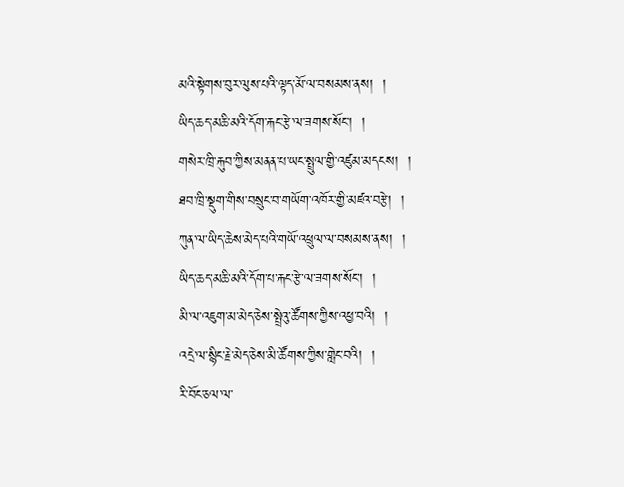མའི་སྟེགས་བུར་ལུས་པའི་ལྟད་མོ་ལ་བསམས་ནས།  །
ཡིད་ཆད་མཆི་མའི་དོག་རྐང་རྩེ་ལ་ཟགས་སོང་།  །
གསེར་ཁྲི་རྐུབ་ཀྱིས་མནན་པ་ཡང་སྤྲུལ་གྱི་འཛུམ་མདངས།  །
ཐབ་ཁྲི་སྡུག་གིས་བསྲུང་བ་གཡོག་འཁོར་གྱི་མཛའ་བརྩེ།  །
ཀུན་ལ་ཡིད་ཆེས་མེད་པའི་གཡོ་འཕྲུལ་ལ་བསམས་ནས།  །
ཡིད་ཆད་མཆི་མའི་དོག་པ་རྐང་རྩེ་ལ་ཟགས་སོང་།  །
མི་ལ་འཇུག་མ་མེད་ཅེས་སྤྲེའུ་ཚོགས་ཀྱིས་འཕྱ་བའི།  །
འདྲེ་ལ་སྙིང་རྗེ་མེད་ཅེས་མི་ཚོགས་ཀྱིས་གླེང་བའི།  །
རི་བོང་ཅལ་ལ་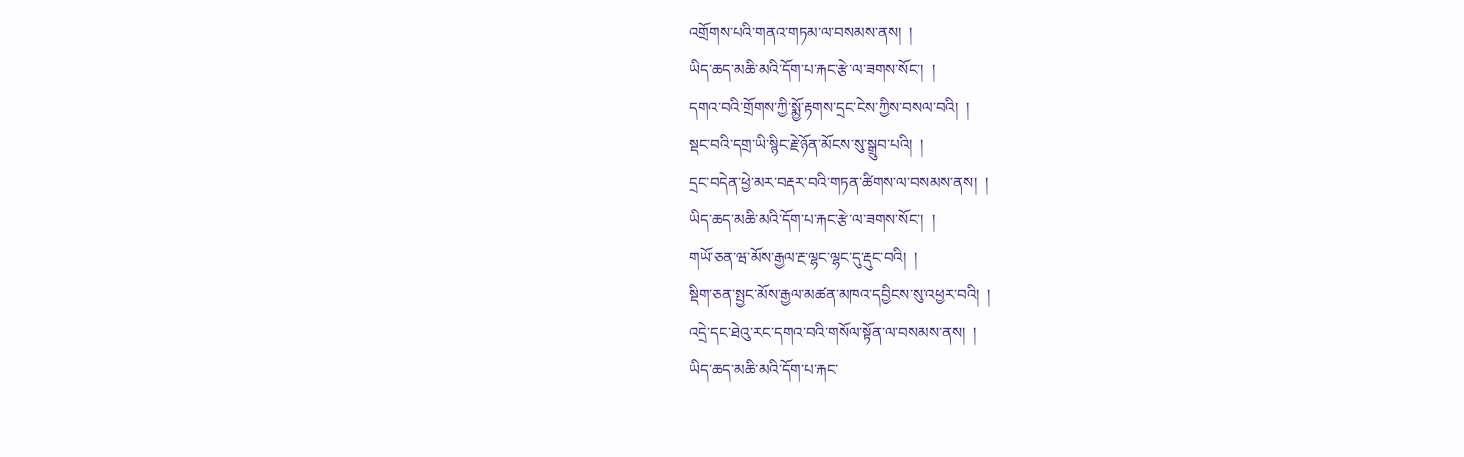འགྲོགས་པའི་གནའ་གཏམ་ལ་བསམས་ནས།  །
ཡིད་ཆད་མཆི་མའི་དོག་པ་རྐང་རྩེ་ལ་ཟགས་སོང་།  །
དགའ་བའི་གྲོགས་ཀྱི་སྨྱོ་རྟགས་དྲང་ངེས་ཀྱིས་བསལ་བའི།  །
སྡང་བའི་དགྲ་ཡི་སྙིང་རྗེ་ཉོན་མོངས་སུ་སྒྲུབ་པའི།  །
དྲང་བདེན་ཕྱེ་མར་བརྡར་བའི་གཏན་ཚིགས་ལ་བསམས་ནས།  །
ཡིད་ཆད་མཆི་མའི་དོག་པ་རྐང་རྩེ་ལ་ཟགས་སོང་།  །
གཡོ་ཅན་ཝ་མོས་རྒྱལ་རྔ་ལྷང་ལྷང་དུ་རྡུང་བའི།  །
སྡིག་ཅན་སྤྱང་མོས་རྒྱལ་མཚན་མཁའ་དབྱིངས་སུ་འཕྱར་བའི།  །
འདྲེ་དང་ཐེའུ་རང་དགའ་བའི་གསོལ་སྟོན་ལ་བསམས་ནས།  །
ཡིད་ཆད་མཆི་མའི་དོག་པ་རྐང་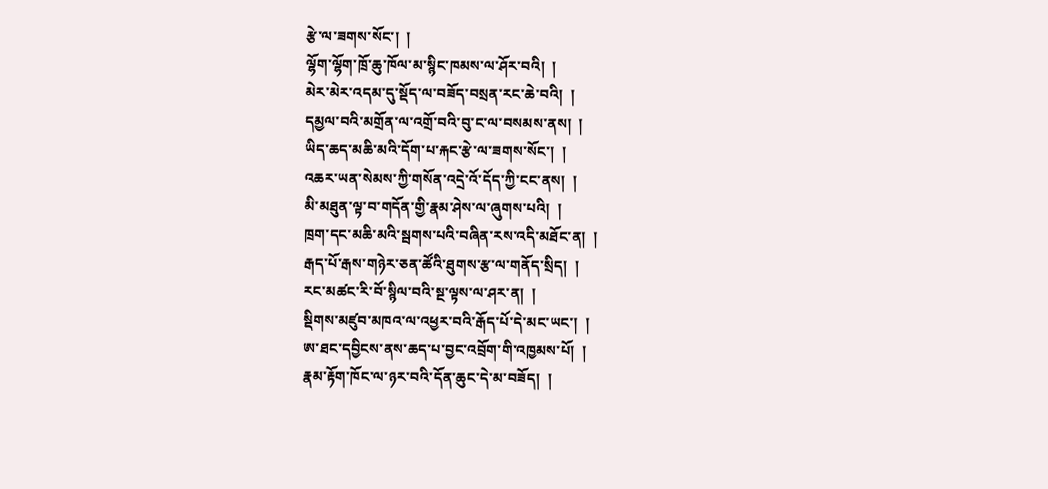རྩེ་ལ་ཟགས་སོང་།  །
ལྷོག་ལྷོག་ཁྲོ་ཆུ་ཁོལ་མ་སྙིང་ཁམས་ལ་ཤོར་བའི།  །
མེར་མེར་འདམ་དུ་སྡོད་ལ་བཟོད་བསྲན་རང་ཆེ་བའི།  །
དམྱལ་བའི་མགྲོན་ལ་འགྲོ་བའི་བུ་ང་ལ་བསམས་ནས།  །
ཡིད་ཆད་མཆི་མའི་དོག་པ་རྐང་རྩེ་ལ་ཟགས་སོང་།  །
འཆར་ཡན་སེམས་ཀྱི་གསོན་འདྲེ་འོ་དོད་ཀྱི་ངང་ནས།  །
མི་མཐུན་ལྟ་བ་གདོན་གྱི་རྣམ་ཤེས་ལ་ཞུགས་པའི།  །
ཁྲག་དང་མཆི་མའི་སྦགས་པའི་བཞིན་རས་འདི་མཐོང་ན།  །
རྒད་པོ་རྒས་གཉེར་ཅན་ཚོའི་ཐུགས་རྩ་ལ་གནོད་སྲིད།  །
རང་མཚང་རི་བོ་སྙིལ་བའི་སྔ་ལྟས་ལ་ཤར་ན།  །
སྡིགས་མཛུབ་མཁའ་ལ་འཕྱར་བའི་རྒོད་པོ་དེ་མང་ཡང་།  །
ཨ་ཐང་དབྱིངས་ནས་ཆད་པ་བྱང་འབྲོག་གི་འཁྱམས་པོ།  །
རྣམ་རྟོག་ཁོང་ལ་ཉར་བའི་དོན་ཆུང་དེ་མ་བཟོད།  །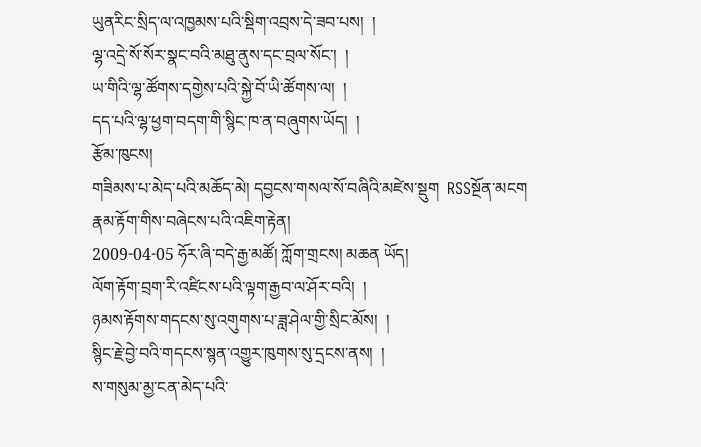ཡུནརིང་སྲིད་ལ་འཁྱམས་པའི་སྡིག་འབྲས་དེ་ཟབ་པས།  །
ལྷ་འདྲེ་སོ་སོར་སྣང་བའི་མཐུ་ནུས་དང་བྲལ་སོང་།  །
ཡ་གིའི་ལྷ་ཚོགས་དགྱེས་པའི་སྐྱེ་བོ་ཡི་ཚོགས་ལ།  །
དད་པའི་ལྷ་ཕྱག་བདག་གི་སྙིང་ཁ་ན་བཞུགས་ཡོད།  །
རྩོམ་ཁུངས།
གཟིམས་པ་མེད་པའི་མཆོད་མེ། དབྱངས་གསལ་སོ་བཞིའི་མཛེས་སྡུག  RSSསྔོན་མངག
རྣམ་རྟོག་གིས་བཞེངས་པའི་འཇིག་རྟེན།
2009-04-05 ཧོར་ཞི་བདེ་རྒྱ་མཚོ། ཀློག་གྲངས། མཆན ཡོད།
ལོག་རྟོག་བྲག་རི་འཛིངས་པའི་ལྟག་རྒྱབ་ལ་ཤོར་བའི།  །
ཉམས་རྟོགས་གདངས་སུ་འགུགས་པ་ཟླ་ཤེལ་གྱི་སྲིང་མོས།  །
སྙིང་རྗེ་བྱེ་བའི་གདངས་སྙན་འགྱུར་ཁུགས་སུ་དྲངས་ནས།  །
ས་གསུམ་མྱ་ངན་མེད་པའི་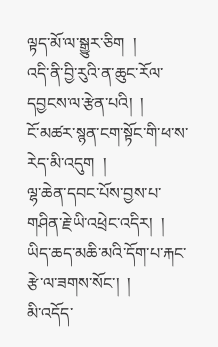ལྟད་མོ་ལ་སྒྱུར་ཅིག  །
འདི་ནི་བྱི་རུའི་ན་ཆུང་རོལ་དབྱངས་ལ་རྩེན་པའི།  །
ངོ་མཚར་སྙན་ངག་སྟོང་གི་ཕ་ས་རེད་མི་འདུག  །
ལྷ་ཆེན་དབང་པོས་བྱས་པ་གཤིན་རྗེ་ཡི་འཕྲེང་འདིར།  །
ཡིད་ཆད་མཆི་མའི་དོག་པ་རྐང་རྩེ་ལ་ཟགས་སོང་།  །
མི་འདོད་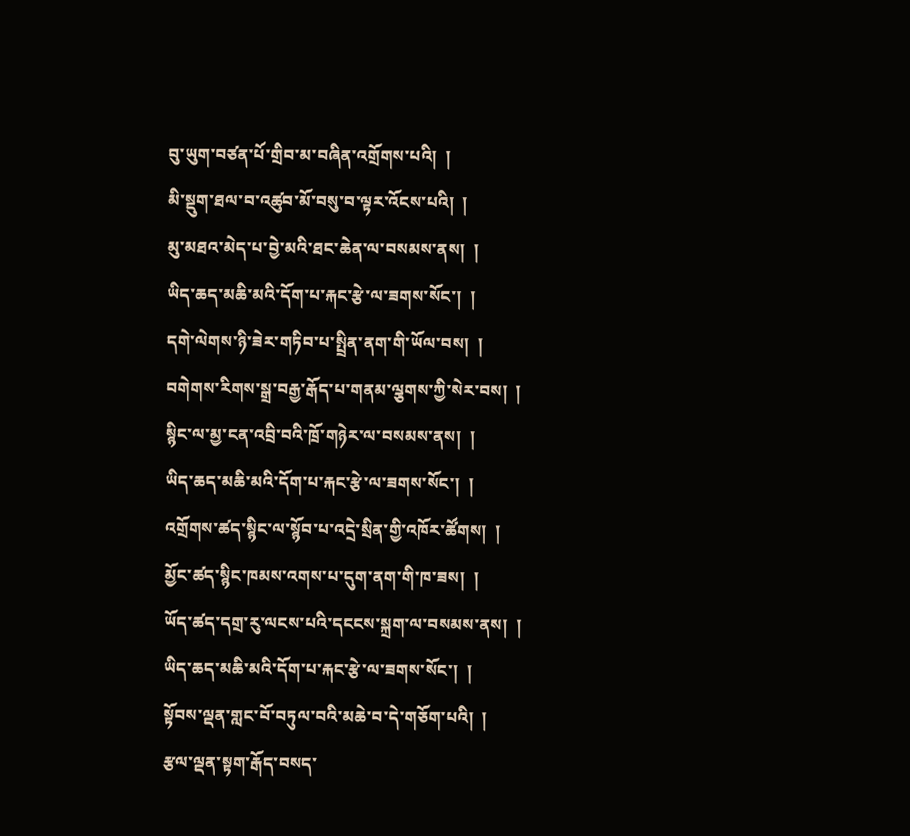བུ་ཡུག་བཙན་པོ་གྲིབ་མ་བཞིན་འགྲོགས་པའི།  །
མི་སྡུག་ཐལ་བ་འཚུབ་མོ་བསུ་བ་ལྟར་འོངས་པའི།  །
མུ་མཐའ་མེད་པ་བྱེ་མའི་ཐང་ཆེན་ལ་བསམས་ནས།  །
ཡིད་ཆད་མཆི་མའི་དོག་པ་རྐང་རྩེ་ལ་ཟགས་སོང་།  །
དགེ་ལེགས་ཉི་ཟེར་གཏིབ་པ་སྤྲིན་ནག་གི་ཡོལ་བས།  །
བགེགས་རིགས་སྒྲ་བརྒྱ་རྒོད་པ་གནམ་ལྕགས་ཀྱི་སེར་བས།  །
སྙིང་ལ་མྱ་ངན་འབྲི་བའི་ཁྲོ་གཉེར་ལ་བསམས་ནས།  །
ཡིད་ཆད་མཆི་མའི་དོག་པ་རྐང་རྩེ་ལ་ཟགས་སོང་།  །
འགྲོགས་ཚད་སྙིང་ལ་སྙོབ་པ་འདྲེ་སྲིན་གྱི་འཁོར་ཚོགས།  །
མྱོང་ཚད་སྙིང་ཁམས་འགས་པ་དུག་ནག་གི་ཁ་ཟས།  །
ཡོད་ཚད་དགྲ་རུ་ལངས་པའི་དངངས་སྐྲག་ལ་བསམས་ནས།  །
ཡིད་ཆད་མཆི་མའི་དོག་པ་རྐང་རྩེ་ལ་ཟགས་སོང་།  །
སྟོབས་ལྡན་གླང་བོ་བཏུལ་བའི་མཆེ་བ་དེ་གཅོག་པའི།  །
རྩལ་ལྡན་སྟག་རྒོད་བསད་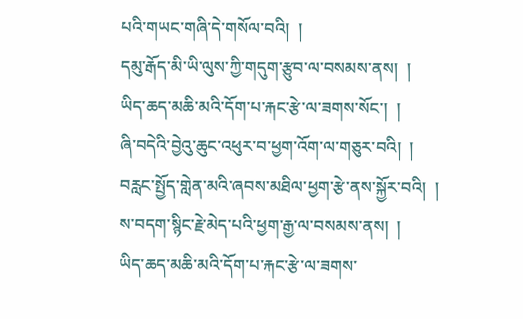པའི་གཡང་གཞི་དེ་གསོལ་བའི།  །
དམུ་རྒོད་མི་ཡི་ལུས་ཀྱི་གདུག་རྩུབ་ལ་བསམས་ནས།  །
ཡིད་ཆད་མཆི་མའི་དོག་པ་རྐང་རྩེ་ལ་ཟགས་སོང་།  །
ཞི་བདེའི་བྱེའུ་ཆུང་འཕུར་བ་ཕྱག་འོག་ལ་གཅུར་བའི།  །
བརླང་སྤྱོད་གླེན་མའི་ཞབས་མཐིལ་ཕྱག་རྩེ་ནས་སྐྱོར་བའི།  །
ས་བདག་སྙིང་རྗེ་མེད་པའི་ཕྱག་རྒྱ་ལ་བསམས་ནས།  །
ཡིད་ཆད་མཆི་མའི་དོག་པ་རྐང་རྩེ་ལ་ཟགས་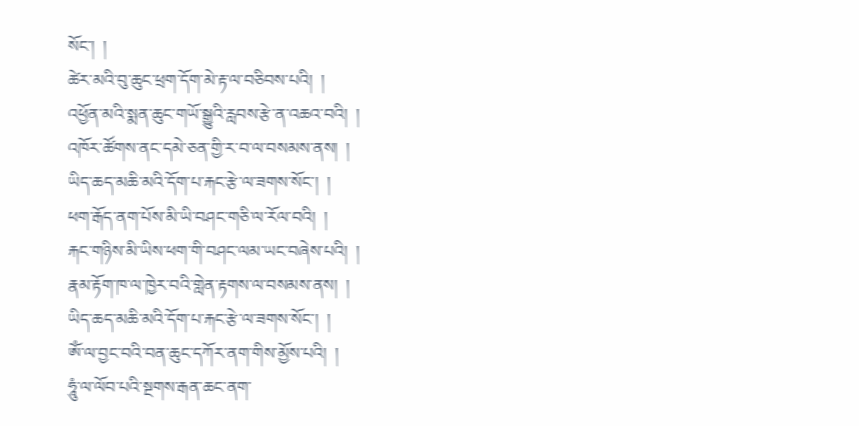སོང་།  །
ཚེར་མའི་བུ་ཆུང་ཕྲག་དོག་མེ་རྟ་ལ་བཅིབས་པའི།  །
འཕྱོན་མའི་སྨན་ཆུང་གཡོ་སྒྱུའི་རླབས་རྩེ་ན་འཆའ་བའི།  །
འཁོར་ཚོགས་ནང་དམེ་ཅན་གྱི་ར་བ་ལ་བསམས་ནས།  །
ཡིད་ཆད་མཆི་མའི་དོག་པ་རྐང་རྩེ་ལ་ཟགས་སོང་།  །
ཕག་རྒོད་ནག་པོས་མི་ཡི་བཤང་གཅི་ལ་རོལ་བའི།  །
རྐང་གཉིས་མི་ཡིས་ཕག་གི་བཤང་ལམ་ཡང་བཞེས་པའི།  །
རྣམ་རྟོག་ཁ་ལ་ཁྱེར་བའི་གླེན་རྟགས་ལ་བསམས་ནས།  །
ཡིད་ཆད་མཆི་མའི་དོག་པ་རྐང་རྩེ་ལ་ཟགས་སོང་།  །
ཨོཾ་ལ་བྱང་བའི་བན་ཆུང་དཀོར་ནག་གིས་མྱོས་པའི།  །
ཧཱུཾ་ལ་ལོབ་པའི་སྔགས་རྒན་ཆང་ནག་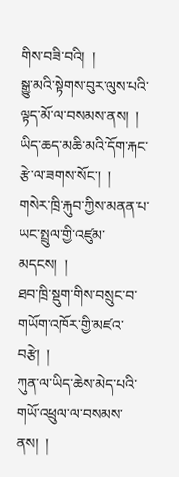གིས་བཟི་བའི།  །
སྒྱུ་མའི་སྟེགས་བུར་ལུས་པའི་ལྟད་མོ་ལ་བསམས་ནས།  །
ཡིད་ཆད་མཆི་མའི་དོག་རྐང་རྩེ་ལ་ཟགས་སོང་།  །
གསེར་ཁྲི་རྐུབ་ཀྱིས་མནན་པ་ཡང་སྤྲུལ་གྱི་འཛུམ་མདངས།  །
ཐབ་ཁྲི་སྡུག་གིས་བསྲུང་བ་གཡོག་འཁོར་གྱི་མཛའ་བརྩེ།  །
ཀུན་ལ་ཡིད་ཆེས་མེད་པའི་གཡོ་འཕྲུལ་ལ་བསམས་ནས།  །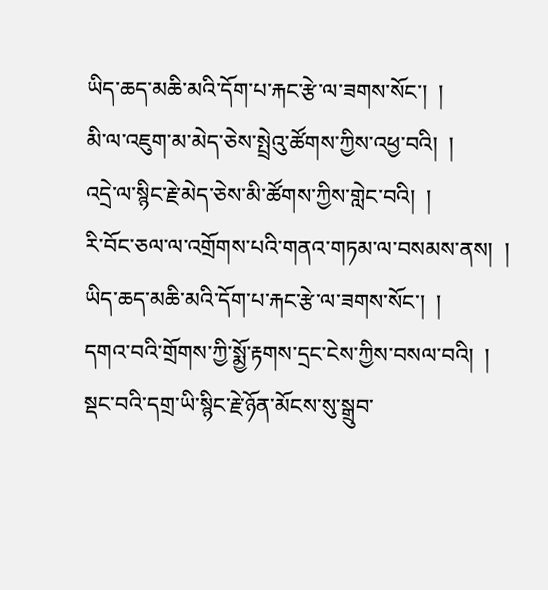ཡིད་ཆད་མཆི་མའི་དོག་པ་རྐང་རྩེ་ལ་ཟགས་སོང་།  །
མི་ལ་འཇུག་མ་མེད་ཅེས་སྤྲེའུ་ཚོགས་ཀྱིས་འཕྱ་བའི།  །
འདྲེ་ལ་སྙིང་རྗེ་མེད་ཅེས་མི་ཚོགས་ཀྱིས་གླེང་བའི།  །
རི་བོང་ཅལ་ལ་འགྲོགས་པའི་གནའ་གཏམ་ལ་བསམས་ནས།  །
ཡིད་ཆད་མཆི་མའི་དོག་པ་རྐང་རྩེ་ལ་ཟགས་སོང་།  །
དགའ་བའི་གྲོགས་ཀྱི་སྨྱོ་རྟགས་དྲང་ངེས་ཀྱིས་བསལ་བའི།  །
སྡང་བའི་དགྲ་ཡི་སྙིང་རྗེ་ཉོན་མོངས་སུ་སྒྲུབ་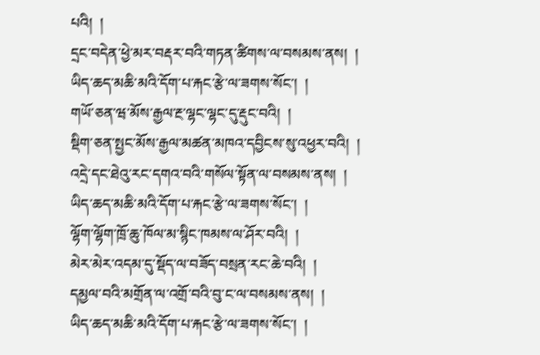པའི།  །
དྲང་བདེན་ཕྱེ་མར་བརྡར་བའི་གཏན་ཚིགས་ལ་བསམས་ནས།  །
ཡིད་ཆད་མཆི་མའི་དོག་པ་རྐང་རྩེ་ལ་ཟགས་སོང་།  །
གཡོ་ཅན་ཝ་མོས་རྒྱལ་རྔ་ལྷང་ལྷང་དུ་རྡུང་བའི།  །
སྡིག་ཅན་སྤྱང་མོས་རྒྱལ་མཚན་མཁའ་དབྱིངས་སུ་འཕྱར་བའི།  །
འདྲེ་དང་ཐེའུ་རང་དགའ་བའི་གསོལ་སྟོན་ལ་བསམས་ནས།  །
ཡིད་ཆད་མཆི་མའི་དོག་པ་རྐང་རྩེ་ལ་ཟགས་སོང་།  །
ལྷོག་ལྷོག་ཁྲོ་ཆུ་ཁོལ་མ་སྙིང་ཁམས་ལ་ཤོར་བའི།  །
མེར་མེར་འདམ་དུ་སྡོད་ལ་བཟོད་བསྲན་རང་ཆེ་བའི།  །
དམྱལ་བའི་མགྲོན་ལ་འགྲོ་བའི་བུ་ང་ལ་བསམས་ནས།  །
ཡིད་ཆད་མཆི་མའི་དོག་པ་རྐང་རྩེ་ལ་ཟགས་སོང་།  །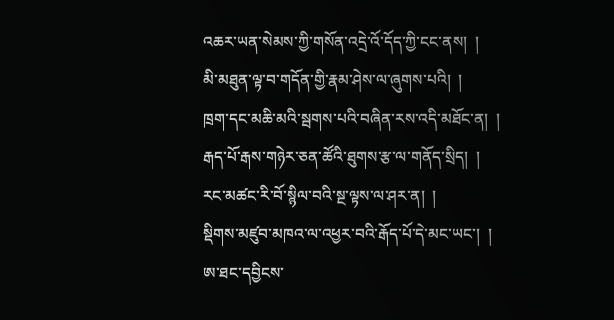འཆར་ཡན་སེམས་ཀྱི་གསོན་འདྲེ་འོ་དོད་ཀྱི་ངང་ནས།  །
མི་མཐུན་ལྟ་བ་གདོན་གྱི་རྣམ་ཤེས་ལ་ཞུགས་པའི།  །
ཁྲག་དང་མཆི་མའི་སྦགས་པའི་བཞིན་རས་འདི་མཐོང་ན།  །
རྒད་པོ་རྒས་གཉེར་ཅན་ཚོའི་ཐུགས་རྩ་ལ་གནོད་སྲིད།  །
རང་མཚང་རི་བོ་སྙིལ་བའི་སྔ་ལྟས་ལ་ཤར་ན།  །
སྡིགས་མཛུབ་མཁའ་ལ་འཕྱར་བའི་རྒོད་པོ་དེ་མང་ཡང་།  །
ཨ་ཐང་དབྱིངས་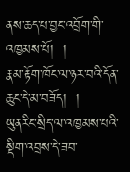ནས་ཆད་པ་བྱང་འབྲོག་གི་འཁྱམས་པོ།  །
རྣམ་རྟོག་ཁོང་ལ་ཉར་བའི་དོན་ཆུང་དེ་མ་བཟོད།  །
ཡུནརིང་སྲིད་ལ་འཁྱམས་པའི་སྡིག་འབྲས་དེ་ཟབ་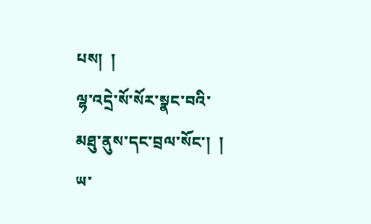པས།  །
ལྷ་འདྲེ་སོ་སོར་སྣང་བའི་མཐུ་ནུས་དང་བྲལ་སོང་།  །
ཡ་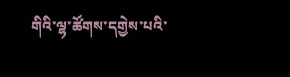གིའི་ལྷ་ཚོགས་དགྱེས་པའི་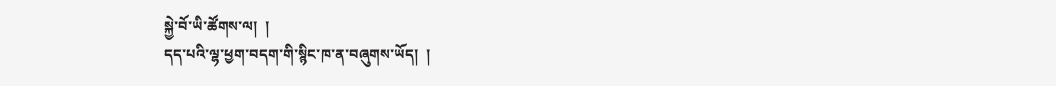སྐྱེ་བོ་ཡི་ཚོགས་ལ།  །
དད་པའི་ལྷ་ཕྱག་བདག་གི་སྙིང་ཁ་ན་བཞུགས་ཡོད།  །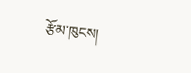རྩོམ་ཁུངས།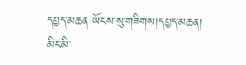དཔྱད་མཆན ཡོངས་སུ་གཟིགས།དཔྱད་མཆན།
མིང་མི་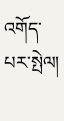འགོད་པར་སྤེལ།